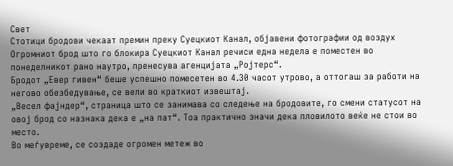Свет
Стотици бродови чекаат премин преку Суецкиот Канал, објавени фотографии од воздух
Огромниот брод што го блокира Суецкиот Канал речиси една недела е поместен во понеделникот рано наутро, пренесува агенцијата „Ројтерс“.
Бродот „Евер гивен“ беше успешно помесетен во 4.30 часот утрово, а оттогаш за работи на негово обезбедување, се вели во краткиот извештај.
„Весел фајндер“, страница што се занимава со следење на бродовите, го смени статусот на овој брод со назнака дека е „на пат“. Тоа практично значи дека пловилото веќе не стои во место.
Во меѓувреме, се создаде огромен метеж во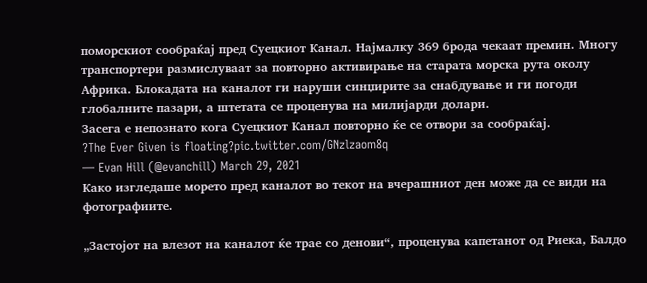поморскиот сообраќај пред Суецкиот Канал. Најмалку 369 брода чекаат премин. Многу транспортери размислуваат за повторно активирање на старата морска рута околу Африка. Блокадата на каналот ги наруши синџирите за снабдување и ги погоди глобалните пазари, а штетата се проценува на милијарди долари.
Засега е непознато кога Суецкиот Канал повторно ќе се отвори за сообраќај.
?The Ever Given is floating?pic.twitter.com/GNzlzaom8q
— Evan Hill (@evanchill) March 29, 2021
Како изгледаше морето пред каналот во текот на вчерашниот ден може да се види на фотографиите.

„Застојот на влезот на каналот ќе трае со денови“, проценува капетанот од Риека, Балдо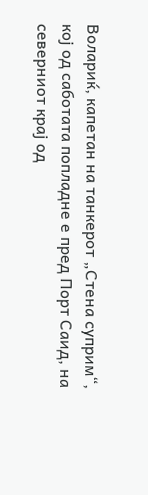Волариќ, капетан на танкерот „Стена суприм“, кој од саботата попладне е пред Порт Саид, на северниот крај од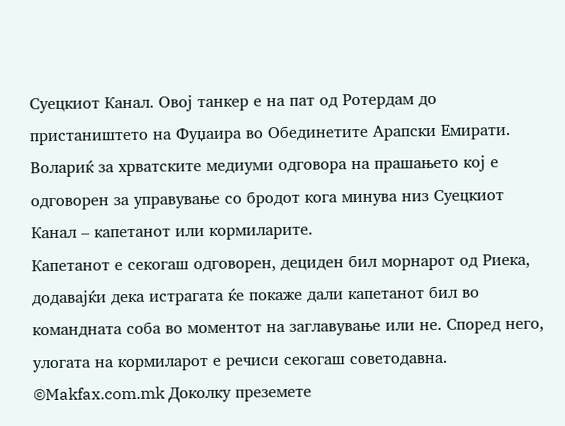Суецкиот Канал. Овој танкер е на пат од Ротердам до пристаништето на Фуџаира во Обединетите Арапски Емирати.
Волариќ за хрватските медиуми одговора на прашањето кој е одговорен за управување со бродот кога минува низ Суецкиот Канал – капетанот или кормиларите.
Капетанот е секогаш одговорен, дециден бил морнарот од Риека, додавајќи дека истрагата ќе покаже дали капетанот бил во командната соба во моментот на заглавување или не. Според него, улогата на кормиларот е речиси секогаш советодавна.
©Makfax.com.mk Доколку преземете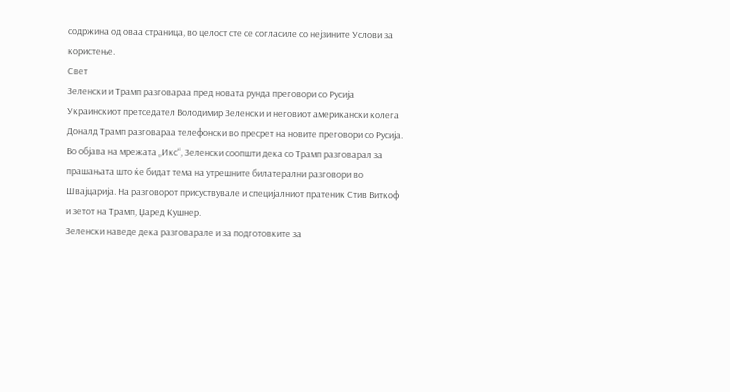содржина од оваа страница, во целост сте се согласиле со нејзините Услови за користење.
Свет
Зеленски и Трамп разговараа пред новата рунда преговори со Русија
Украинскиот претседател Володимир Зеленски и неговиот американски колега Доналд Трамп разговараа телефонски во пресрет на новите преговори со Русија.
Во објава на мрежата „Икс“, Зеленски соопшти дека со Трамп разговарал за прашањата што ќе бидат тема на утрешните билатерални разговори во Швајцарија. На разговорот присуствувале и специјалниот пратеник Стив Виткоф и зетот на Трамп, Џаред Кушнер.
Зеленски наведе дека разговарале и за подготовките за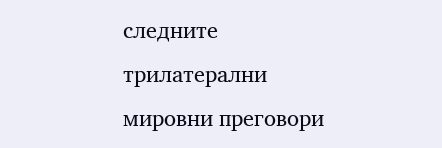следните трилатерални мировни преговори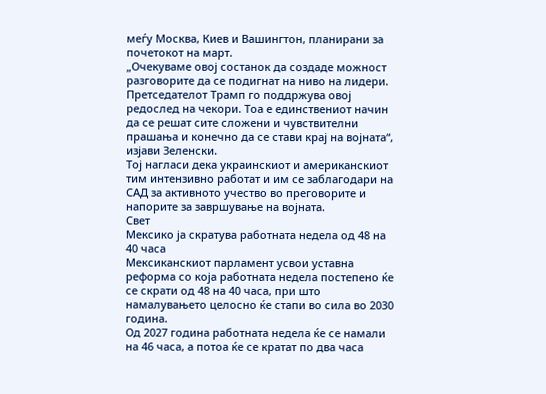меѓу Москва, Киев и Вашингтон, планирани за почетокот на март.
„Очекуваме овој состанок да создаде можност разговорите да се подигнат на ниво на лидери. Претседателот Трамп го поддржува овој редослед на чекори. Тоа е единствениот начин да се решат сите сложени и чувствителни прашања и конечно да се стави крај на војната“, изјави Зеленски.
Тој нагласи дека украинскиот и американскиот тим интензивно работат и им се заблагодари на САД за активното учество во преговорите и напорите за завршување на војната.
Свет
Мексико ја скратува работната недела од 48 на 40 часа
Мексиканскиот парламент усвои уставна реформа со која работната недела постепено ќе се скрати од 48 на 40 часа, при што намалувањето целосно ќе стапи во сила во 2030 година.
Од 2027 година работната недела ќе се намали на 46 часа, а потоа ќе се кратат по два часа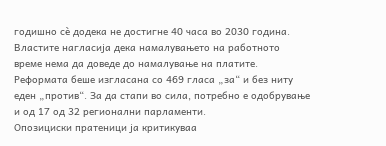годишно сè додека не достигне 40 часа во 2030 година. Властите нагласија дека намалувањето на работното време нема да доведе до намалување на платите.
Реформата беше изгласана со 469 гласа „за“ и без ниту еден „против“. За да стапи во сила, потребно е одобрување и од 17 од 32 регионални парламенти.
Опозициски пратеници ја критикуваа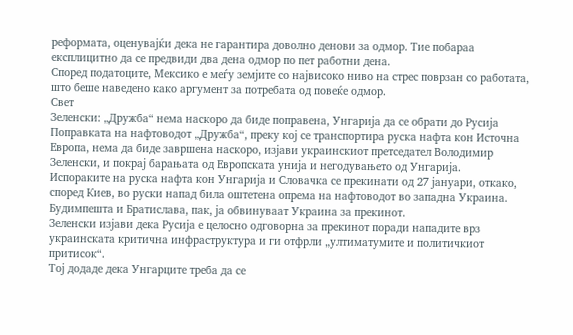реформата, оценувајќи дека не гарантира доволно денови за одмор. Тие побараа експлицитно да се предвиди два дена одмор по пет работни дена.
Според податоците, Мексико е меѓу земјите со највисоко ниво на стрес поврзан со работата, што беше наведено како аргумент за потребата од повеќе одмор.
Свет
Зеленски: „Дружба“ нема наскоро да биде поправена, Унгарија да се обрати до Русија
Поправката на нафтоводот „Дружба“, преку кој се транспортира руска нафта кон Источна Европа, нема да биде завршена наскоро, изјави украинскиот претседател Володимир Зеленски, и покрај барањата од Европската унија и негодувањето од Унгарија.
Испораките на руска нафта кон Унгарија и Словачка се прекинати од 27 јануари, откако, според Киев, во руски напад била оштетена опрема на нафтоводот во западна Украина. Будимпешта и Братислава, пак, ја обвинуваат Украина за прекинот.
Зеленски изјави дека Русија е целосно одговорна за прекинот поради нападите врз украинската критична инфраструктура и ги отфрли „ултиматумите и политичкиот притисок“.
Тој додаде дека Унгарците треба да се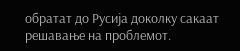обратат до Русија доколку сакаат решавање на проблемот.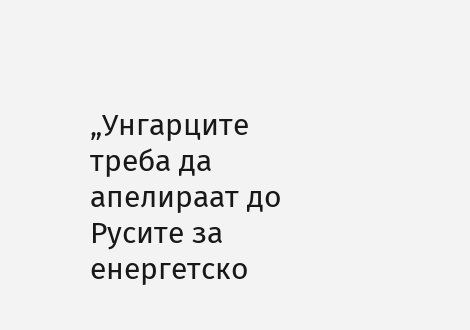„Унгарците треба да апелираат до Русите за енергетско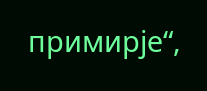примирје“,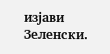изјави Зеленски.